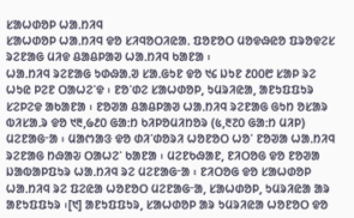ᱥᱟᱦᱰᱚᱞ ᱦᱟᱹᱴᱤᱧ
ᱥᱟᱦᱰᱚᱞ ᱦᱟᱹᱴᱤᱧ ᱫᱚ ᱥᱤᱧᱚᱛᱤᱭᱟᱹ ᱯᱚᱱᱚᱛ ᱢᱚᱫᱷᱭᱚ ᱯᱨᱚᱫᱮᱥ ᱨᱮᱱᱟᱜ ᱢᱤᱫ ᱪᱟᱪᱞᱟᱣ ᱦᱟᱹᱴᱤᱧ ᱠᱟᱱᱟ ᱾
ᱦᱟᱹᱴᱤᱧ ᱨᱮᱱᱟᱜ ᱩᱰᱷᱟᱹᱣ ᱥᱟᱹᱜᱩᱱ ᱫᱚ ᱑᱔ ᱡᱩᱱ ᱒᱐᱐᱘ ᱥᱟᱞ ᱨᱮ ᱦᱩᱭ ᱞᱮᱱ ᱛᱟᱦᱮᱸᱫ ᱾ ᱱᱚᱸᱰᱮ ᱥᱟᱦᱰᱚᱞ, ᱩᱢᱨᱤᱭᱟ, ᱟᱱᱩᱯᱯᱩᱨ ᱥᱮᱞᱮᱫ ᱟᱠᱟᱱᱟ ᱾ ᱱᱚᱣᱟ ᱪᱟᱪᱞᱟᱣ ᱦᱟᱹᱴᱤᱧ ᱨᱮᱱᱟᱜ ᱜᱩᱴ ᱚᱥᱟᱨ ᱵᱤᱥᱟᱹᱨ ᱫᱚ ᱑᱓,᱙᱒᱐ ᱜᱟᱺᱴ ᱠᱤᱞᱚᱢᱤᱴᱚᱨ (᱕,᱓᱗᱐ ᱜᱟᱺᱴ ᱢᱤᱞ) ᱢᱮᱱᱟᱜᱼᱟ ᱾ ᱢᱟᱬᱟᱝ ᱫᱚ ᱰᱤᱸᱰᱚᱨᱤ ᱦᱚᱱᱚᱛ ᱦᱚᱸ ᱱᱚᱣᱟ ᱦᱟᱹᱴᱤᱧ ᱨᱮᱱᱟᱜ ᱴᱷᱟᱶ ᱛᱟᱦᱮᱸ ᱠᱟᱱᱟ ᱾ ᱢᱮᱱᱠᱷᱟᱱ, ᱱᱤᱛᱚᱜ ᱫᱚ ᱱᱚᱣᱟ ᱡᱟᱵᱟᱞᱯᱩᱨ ᱦᱟᱹᱴᱤᱧ ᱨᱮ ᱢᱮᱱᱟᱜᱼᱟ ᱾ ᱱᱤᱛᱚᱜ ᱫᱚ ᱥᱟᱦᱰᱚᱞ ᱦᱟᱹᱴᱤᱧ ᱨᱮ ᱯᱮᱭᱟ ᱦᱚᱱᱚᱛ ᱢᱮᱱᱟᱜᱼᱟ, ᱥᱟᱦᱰᱚᱞ, ᱩᱢᱨᱤᱭᱟ ᱟᱨ ᱟᱱᱩᱯᱯᱩᱨ ᱾[᱑] ᱟᱱᱩᱯᱯᱩᱨ, ᱥᱟᱦᱰᱚᱞ ᱟᱨ ᱩᱢᱨᱤᱭᱟ ᱦᱚᱱᱚᱛ ᱫᱚ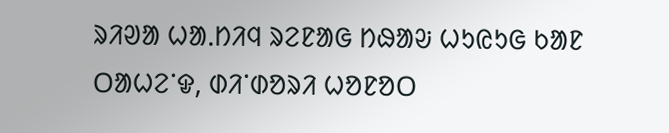ᱨᱤᱣᱟ ᱦᱟᱹᱴᱤᱧ ᱨᱮᱱᱟᱜ ᱴᱷᱟᱶ ᱦᱩᱭᱩᱜ ᱠᱟᱱ ᱛᱟᱦᱮᱸᱫ, ᱰᱤᱸᱰᱚᱨᱤ ᱦᱚᱱᱚᱛ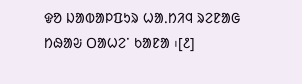ᱫᱚ ᱡᱟᱵᱟᱞᱯᱩᱨ ᱦᱟᱹᱴᱤᱧ ᱨᱮᱱᱟᱜ ᱴᱷᱟᱶ ᱛᱟᱦᱮᱸ ᱠᱟᱱᱟ ᱾[᱒]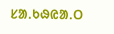ᱥᱟᱹᱠᱷᱭᱟᱹᱛ